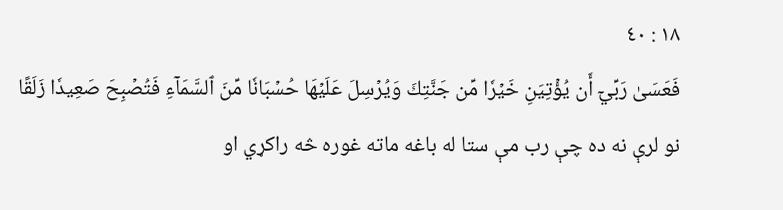١٨ : ٤٠
فَعَسَىٰ رَبِّيٓ أَن يُؤۡتِيَنِ خَيۡرٗا مِّن جَنَّتِكَ وَيُرۡسِلَ عَلَيۡهَا حُسۡبَانٗا مِّنَ ٱلسَّمَآءِ فَتُصۡبِحَ صَعِيدٗا زَلَقًا
نو لرې نه ده چې رب مې ستا له باغه ماته غوره څه راكړي او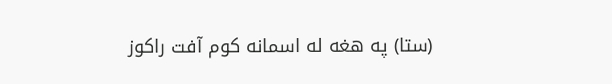(ستا) په هغه له اسمانه كوم آفت راكوز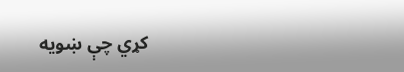كړي چې ښویه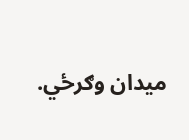ميدان وګرځي.